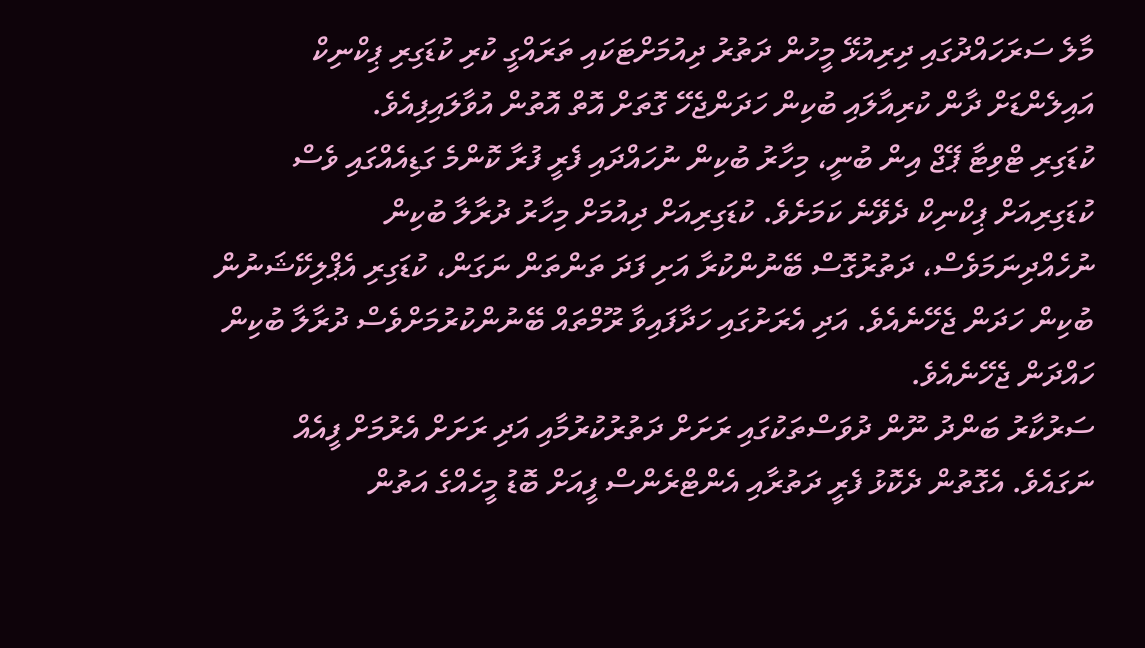މާލެ ސަރަހައްދުގައި ދިރިއުޅޭ މީހުން ދަތުރު ދިއުމަށްޓަކައި ތަރައްގީ ކުރި ކުޑަގިރި ޕިކްނިކް އައިލެންޑަށް ދާން ކުރިއާލައި ބުކިން ހަދަންޖެހޭ ގޮތަށް އޮތް އޮތުން އުވާލައިފިއެވެ.
ކުޑަގިރި ޓްވިޓާ ޕޭޖް އިން ބުނީ، މިހާރު ބުކިން ނުހައްދައި ފެރީ ފުރާ ކޮންމެ ގަޑިއެއްގައި ވެސް ކުޑަގިރިއަށް ޕިކްނިކް ދެވޭނެ ކަމަށެވެ. ކުޑަގިރިއަށް ދިއުމަށް މިހާރު ދުރާލާ ބުކިން ނުހެއްދިނަމަވެސް، ދަތުރުގޮސް ބޭނުންކުރާ އަށި ފަދަ ތަންތަން ނަގަން، ކުޑަގިރި އެޕްލިކޭޝަނުން ބުކިން ހަދަން ޖެހޭނެއެވެ. އަދި އެރަށުގައި ހަދާފައިވާ ރޫމްތައް ބޭނުންކުރުމަށްވެސް ދުރާލާ ބުކިން ހައްދަން ޖެހޭނެއެވެ.
ސަރުކާރު ބަންދު ނޫން ދުވަސްތަކުގައި ރަށަށް ދަތުރުކުރުމާއި އަދި ރަށަށް އެރުމަށް ފީއެއް ނަގައެވެ. އެގޮތުން ދެކޮޅު ފެރީ ދަތުރާއި އެންޓްރެންސް ފީއަށް ބޮޑު މީހެއްގެ އަތުން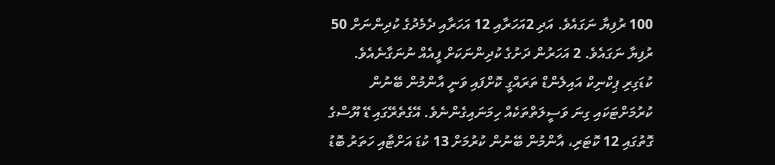100 ރުފިޔާ ނަގައެވެ. އަދި 2އަހަރާއި 12 އަހަރާއި ދެމެދުގެ ކުދިންނަށް 50 ރުފިޔާ ނަގައެވެ. 2 އަހަރުން ދަށުގެ ކުދިންނަކަށް ފީއެއް ނުނަގާނެއެވެ.
ކުޑަގިރި ޕިކްނިކް އައިލެންޑް ތަރައްގީ ކޮށްފައި ވަނީ އާންމުން ބޭނުން ކުރުމަށްޓަކައި ގިނަ ވަސީލަތްތަކެއް ހިމަނައިގެންނެވެ. އޭގެތެރޭގައި ޑޭ ޔޫސްގެ ގޮތުގައި 12 ކޮޓަރި، އާންމުން ބޭނުން ކުރުމަށް 13 ކުޑަ އަށްޓާއި ހަތަރު ބޮޑު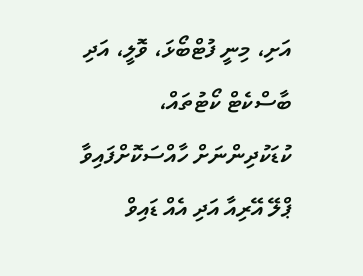އަށި، މިނީ ފުޓްބޯޅަ، ވޮލީ، އަދި ބާސްކެޓް ކޯޓުތައް، ކުޑަކުދިންނަށް ހާއްސަކޮށްފައިވާ ޕްލޭ އޭރިއާ އަދި އެއް ޑައިވް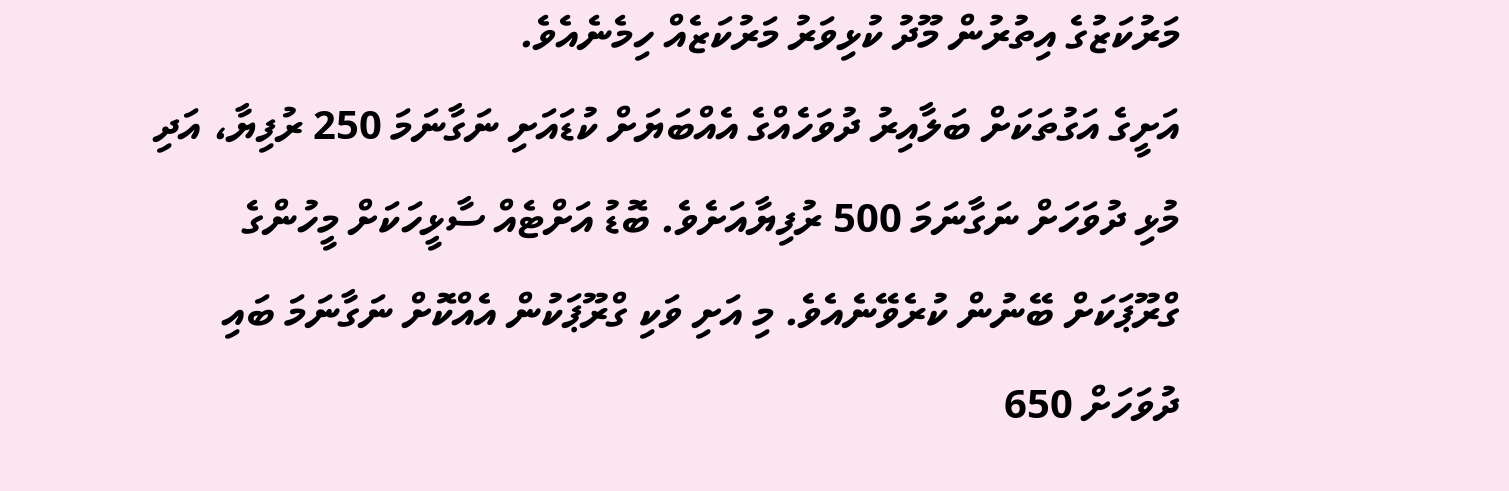މަރުކަޒުގެ އިތުރުން މޫދު ކުޅިވަރު މަރުކަޒެއް ހިމެނެއެވެ.
އަށީގެ އަގުތަކަށް ބަލާއިރު ދުވަހެއްގެ އެއްބަޔަށް ކުޑައަށި ނަގާނަމަ 250 ރުފިޔާ، އަދި މުޅި ދުވަހަށް ނަގާނަމަ 500 ރުފިޔާއަށެވެ. ބޮޑު އަށްޓެއް ސާޅީހަކަށް މީހުންގެ ގްރޫޕަކަށް ބޭނުން ކުރެވޭނެއެވެ. މި އަށި ވަކި ގްރޫޕަކުން އެއްކޮށް ނަގާނަމަ ބައި ދުވަހަށް 650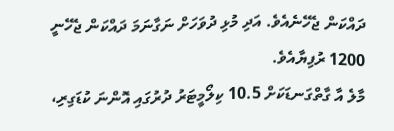ދައްކަން ޖެހޭނެއެވެ. އަދި މުޅި ދުވަހަށް ނަގާނަމަ ދައްކަން ޖެހޭނީ 1200 ރުފިޔާއެވެ.
މާލެ އާ ގާތްގަނޑަކަށް 10.5 ކިލޯމީޓަރު ދުރުގައި އޮންނަ ކުޑަގިރި،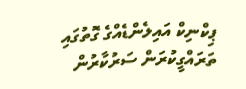ޕިކްނިކް އައިލެންޑެއްގެ ގޮތުގައި ތަރައްގީކުރަން ސަރުކާރުން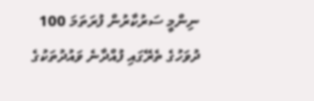ނިންމީ ސަރުކާރުން ފުރަތަމަ 100 ދުވަހުގެ ތެރޭގައި ފުއްދާނެ ވައުދުތަކުގެ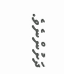ދަށުންނެވެ.